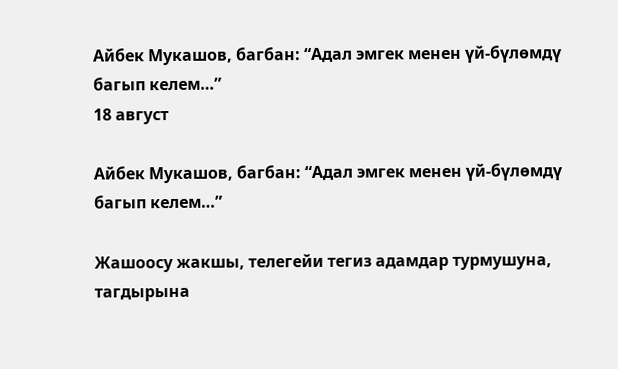Айбек Мукашов, багбан: “Адал эмгек менен үй-бүлөмдү багып келем…”
18 август

Айбек Мукашов, багбан: “Адал эмгек менен үй-бүлөмдү багып келем…”

Жашоосу жакшы, телегейи тегиз адамдар турмушуна, тагдырына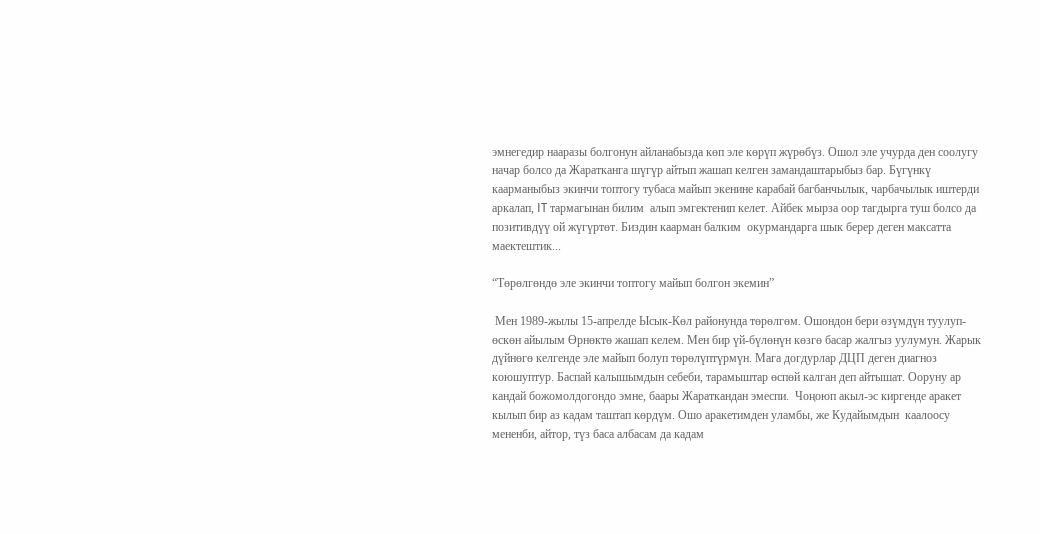эмнегедир нааразы болгонун айланабызда көп эле көрүп жүрөбүз. Ошол эле учурда ден соолугу начар болсо да Жаратканга шүгүр айтып жашап келген замандаштарыбыз бар. Бүгүнкү каарманыбыз экинчи топтогу тубаса майып экенине карабай багбанчылык, чарбачылык иштерди аркалап, IT тармагынан билим  алып эмгектенип келет. Айбек мырза оор тагдырга туш болсо да позитивдүү ой жүгүртөт. Биздин каарман балким  окурмандарга шык берер деген максатта маектештик...

“Төрөлгөндө эле экинчи топтогу майып болгон экемин”

 Мен 1989-жылы 15-апрелде Ысык-Көл районунда төрөлгөм. Ошондон бери өзүмдүн туулуп-өскөн айылым Өрнөктө жашап келем. Мен бир үй-бүлөнүн көзгө басар жалгыз уулумун. Жарык дүйнөгө келгенде эле майып болуп төрөлүптүрмүн. Мага догдурлар ДЦП деген диагноз коюшуптур. Баспай калышымдын себеби, тарамыштар өспөй калган деп айтышат. Ооруну ар кандай божомолдогондо эмне, баары Жараткандан эмеспи.  Чоңоюп акыл-эс киргенде аракет кылып бир аз кадам таштап көрдүм. Ошо аракетимден уламбы, же Кудайымдын  каалоосу мененби, айтор, түз баса албасам да кадам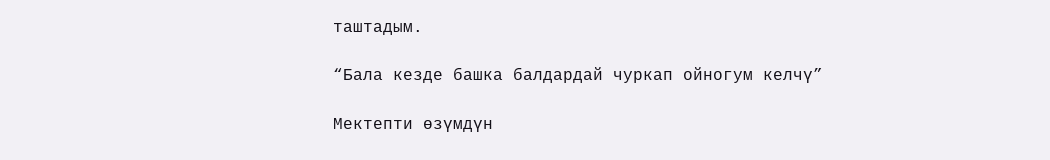таштадым.

“Бала кезде башка балдардай чуркап ойногум келчү”

Мектепти өзүмдүн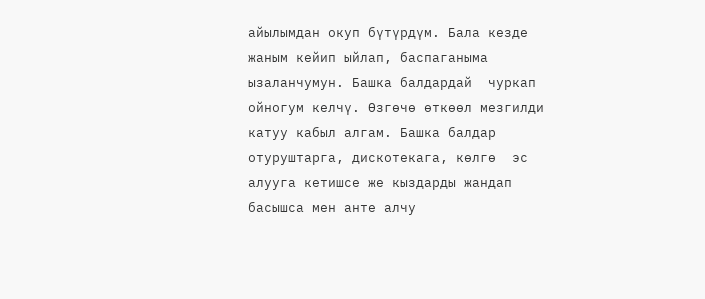айылымдан окуп бүтүрдүм. Бала кезде жаным кейип ыйлап, баспаганыма ызаланчумун. Башка балдардай  чуркап ойногум келчү. Өзгөчө өткөөл мезгилди катуу кабыл алгам. Башка балдар отуруштарга, дискотекага, көлгө  эс алууга кетишсе же кыздарды жандап басышса мен анте алчу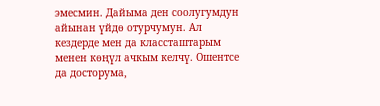эмесмин. Дайыма ден соолугумдун айынан үйдө отурчумун. Ал кездерде мен да классташтарым менен көңүл ачкым келчү. Ошентсе да досторума,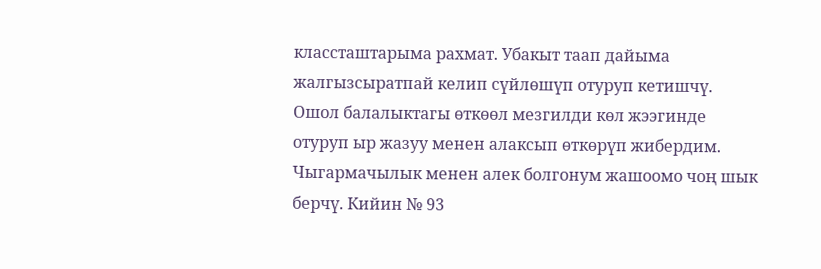классташтарыма рахмат. Убакыт таап дайыма жалгызсыратпай келип сүйлөшүп отуруп кетишчү. Ошол балалыктагы өткөөл мезгилди көл жээгинде отуруп ыр жазуу менен алаксып өткөрүп жибердим. Чыгармачылык менен алек болгонум жашоомо чоң шык берчү. Кийин № 93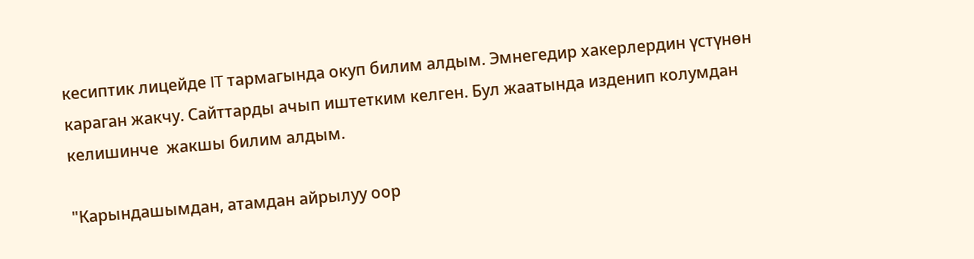кесиптик лицейде IT тармагында окуп билим алдым. Эмнегедир хакерлердин үстүнөн караган жакчу. Сайттарды ачып иштетким келген. Бул жаатында изденип колумдан келишинче  жакшы билим алдым.

"Карындашымдан, атамдан айрылуу оор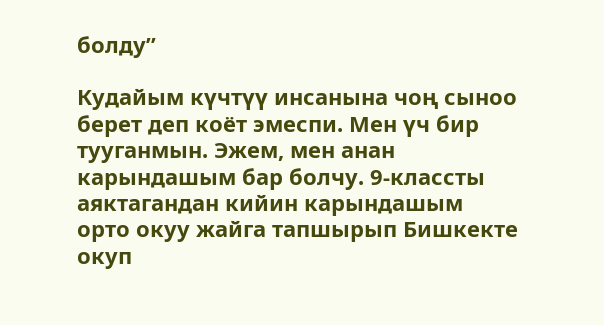болду”

Кудайым күчтүү инсанына чоң сыноо берет деп коёт эмеспи. Мен үч бир тууганмын. Эжем, мен анан карындашым бар болчу. 9-классты аяктагандан кийин карындашым орто окуу жайга тапшырып Бишкекте  окуп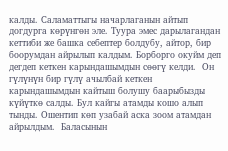калды. Саламаттыгы начарлаганын айтып догдурга көрүнгөн эле. Туура эмес дарылагандан кеттиби же башка себептер болдубу, айтор, бир боорумдан айрылып калдым. Борборго окуйм деп дегдеп кеткен карындашымдын сөөгү келди.  Он гүлүнүн бир гүлү ачылбай кеткен карындашымдын кайтыш болушу баарыбызды күйүткө салды. Бул кайгы атамды кошо алып тынды. Ошентип көп узабай аска зоом атамдан айрылдым.  Баласынын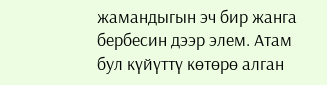жамандыгын эч бир жанга бербесин дээр элем. Атам бул күйүттү көтөрө алган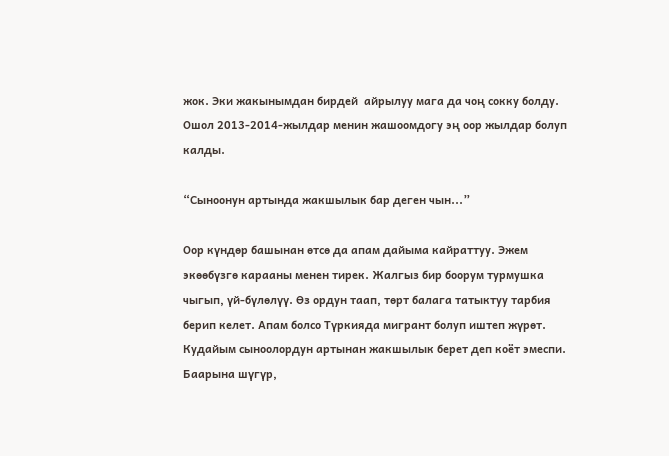жок. Эки жакынымдан бирдей  айрылуу мага да чоң сокку болду. Ошол 2013-2014-жылдар менин жашоомдогу эң оор жылдар болуп калды.

“Сыноонун артында жакшылык бар деген чын...”

Оор күндөр башынан өтсө да апам дайыма кайраттуу. Эжем экөөбүзгө карааны менен тирек. Жалгыз бир боорум турмушка чыгып, үй-бүлөлүү. Өз ордун таап, төрт балага татыктуу тарбия берип келет. Апам болсо Түркияда мигрант болуп иштеп жүрөт.  Кудайым сыноолордун артынан жакшылык берет деп коёт эмеспи. Баарына шүгүр,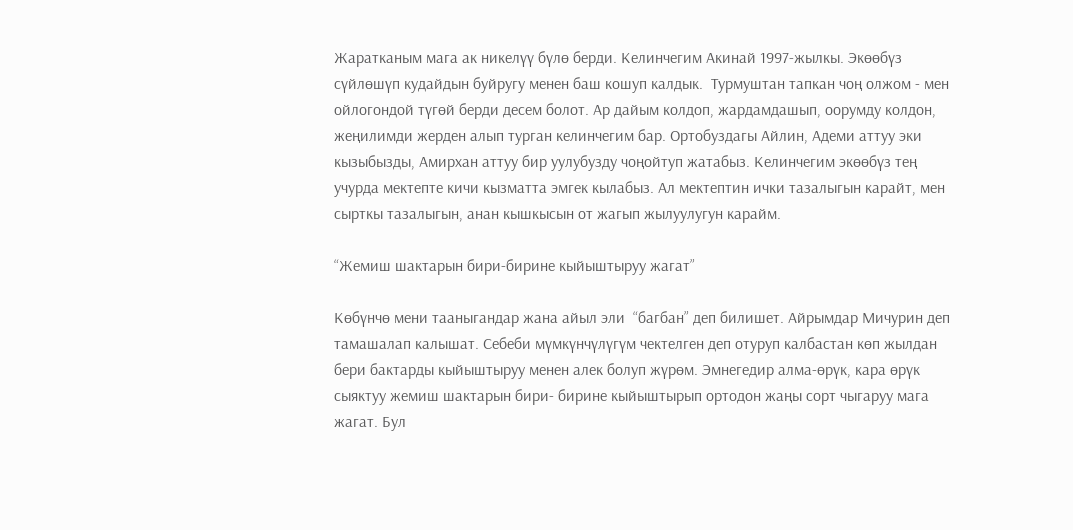Жаратканым мага ак никелүү бүлө берди. Келинчегим Акинай 1997-жылкы. Экөөбүз сүйлөшүп кудайдын буйругу менен баш кошуп калдык.  Турмуштан тапкан чоң олжом - мен ойлогондой түгөй берди десем болот. Ар дайым колдоп, жардамдашып, оорумду колдон, жеңилимди жерден алып турган келинчегим бар. Ортобуздагы Айлин, Адеми аттуу эки кызыбызды, Амирхан аттуу бир уулубузду чоңойтуп жатабыз. Келинчегим экөөбүз тең учурда мектепте кичи кызматта эмгек кылабыз. Ал мектептин ички тазалыгын карайт, мен сырткы тазалыгын, анан кышкысын от жагып жылуулугун карайм.

“Жемиш шактарын бири-бирине кыйыштыруу жагат”

Көбүнчө мени тааныгандар жана айыл эли  “багбан” деп билишет. Айрымдар Мичурин деп тамашалап калышат. Себеби мүмкүнчүлүгүм чектелген деп отуруп калбастан көп жылдан бери бактарды кыйыштыруу менен алек болуп жүрөм. Эмнегедир алма-өрүк, кара өрүк сыяктуу жемиш шактарын бири- бирине кыйыштырып ортодон жаңы сорт чыгаруу мага жагат. Бул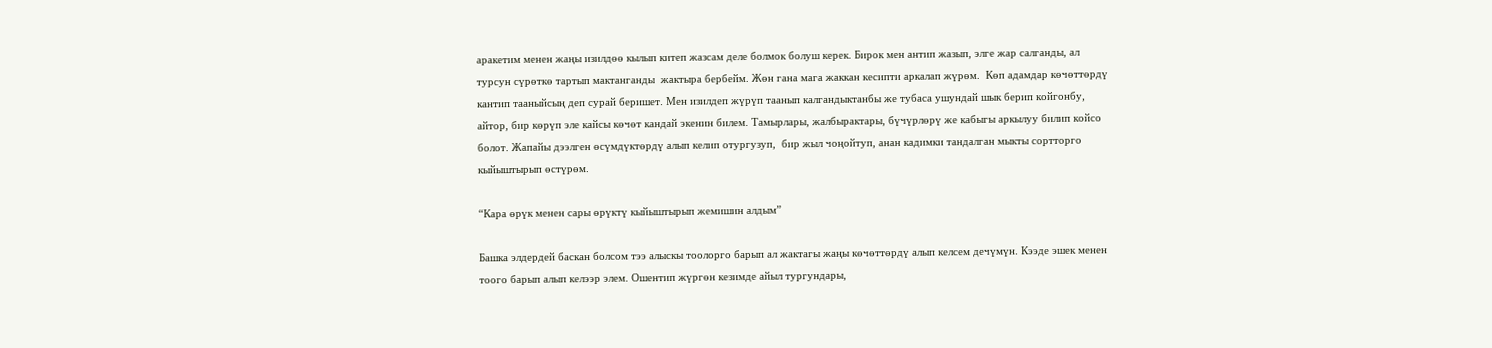аракетим менен жаңы изилдөө кылып китеп жазсам деле болмок болуш керек. Бирок мен антип жазып, элге жар салганды, ал турсун сүрөткө тартып мактанганды  жактыра бербейм. Жөн гана мага жаккан кесипти аркалап жүрөм.  Көп адамдар көчөттөрдү кантип тааныйсың деп сурай беришет. Мен изилдеп жүрүп таанып калгандыктанбы же тубаса ушундай шык берип койгонбу, айтор, бир көрүп эле кайсы көчөт кандай экенин билем. Тамырлары, жалбырактары, бүчүрлөрү же кабыгы аркылуу билип койсо болот. Жапайы дээлген өсүмдүктөрдү алып келип отургузуп,  бир жыл чоңойтуп, анан кадимки тандалган мыкты сортторго кыйыштырып өстүрөм.

“Кара өрүк менен сары өрүктү кыйыштырып жемишин алдым”

Башка элдердей баскан болсом тээ алыскы тоолорго барып ал жактагы жаңы көчөттөрдү алып келсем дечүмүн. Кээде эшек менен тоого барып алып келээр элем. Ошентип жүргөн кезимде айыл тургундары,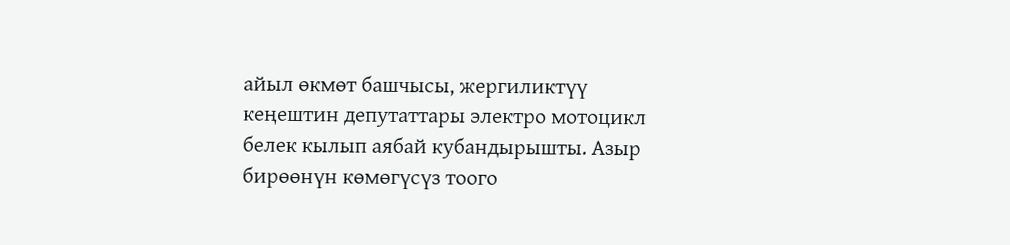айыл өкмөт башчысы, жергиликтүү кеңештин депутаттары электро мотоцикл белек кылып аябай кубандырышты. Азыр бирөөнүн көмөгүсүз тоого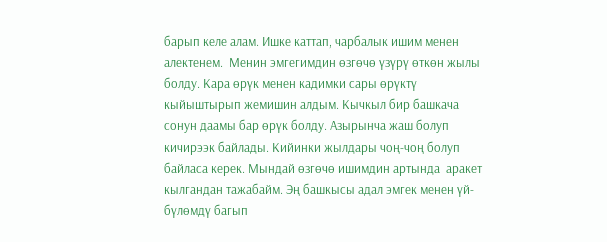барып келе алам. Ишке каттап, чарбалык ишим менен алектенем.  Менин эмгегимдин өзгөчө үзүрү өткөн жылы болду. Кара өрүк менен кадимки сары өрүктү кыйыштырып жемишин алдым. Кычкыл бир башкача сонун даамы бар өрүк болду. Азырынча жаш болуп кичирээк байлады. Кийинки жылдары чоң-чоң болуп байласа керек. Мындай өзгөчө ишимдин артында  аракет кылгандан тажабайм. Эң башкысы адал эмгек менен үй-бүлөмдү багып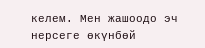келем. Мен жашоодо эч нерсеге өкүнбөй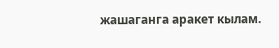жашаганга аракет кылам.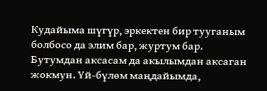Кудайыма шүгүр, эркектен бир тууганым болбосо да элим бар, журтум бар. Бутумдан аксасам да акылымдан аксаган жокмун. Үй-бүлөм маңдайымда,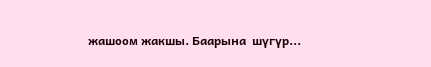жашоом жакшы. Баарына  шүгүр...